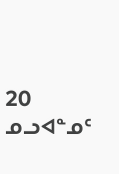20 ᓄᓗᐊᓐᓄᑦ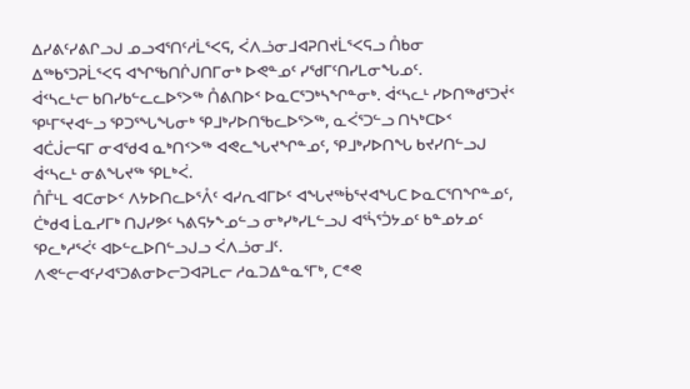ᐃᓯᕕᑦᓯᕕᒋᓗᒍ ᓄᓗᐊᕐᑎᑦᓱᒫᕐᐸᕋ, ᐹᐱᓘᓂᒧᐊᕈᑎᔪᒫᕐᐸᕋᓗ ᑍᑲᓂ ᐃᖅᑲᕐᑐᕈᒫᕐᐸᕋ ᐊᖏᖃᑎᒌᒍᑎᒥᓂᒃ ᐅᕙᓐᓄᑦ ᓯᖁᒥᑦᑎᓯᒪᓂᖓᓄᑦ.
ᐋᑉᓴᓚᒻᓕ ᑲᑎᓯᑲᓪᓚᓚᐅᕐᐳᖅ ᑍᕕᑎᐅᑉ ᐅᓇᑕᕐᑐᒃᓴᖏᓐᓂᒃ. ᐋᑉᓴᓚᒻ ᓯᐅᑎᖅᑯᕐᑐᔫᑉ ᕿᒻᒥᕐᔪᐊᓪᓗ ᕿᑐᕐᖓᖓᓂᒃ ᕿᒧᒃᓯᐅᑎᖃᓚᐅᕐᐳᖅ, ᓇᐹᕐᑐᓪᓗ ᑎᓴᒃᑕᐅᑉ ᐊᑖᒎᓕᕋᒥ ᓂᐊᖁᐊ ᓇᒃᑎᑉᐳᖅ ᐊᕙᓚᖓᔪᖏᓐᓄᑦ, ᕿᒧᒃᓯᐅᑎᖓ ᑲᔪᓯᑎᓪᓗᒍ ᐋᑉᓴᓚᒻ ᓂᕕᖓᔪᖅ ᕿᒪᒃᐹ.
ᑍᒤᒻᒪ ᐊᑕᓂᐅᑉ ᐱᔭᐅᑎᓚᐅᕐᐰᑦ ᐊᓯᕆᐊᒥᐅᑦ ᐊᖓᔪᖅᑳᕐᔪᐊᖓᑕ ᐅᓇᑕᕐᑎᖏᓐᓄᑦ, ᑖᒃᑯᐊ ᒫᓇᓯᒥᒃ ᑎᒍᓯᕗᑦ ᓴᕕᕋᔭᖕᓄᓪᓗ ᓂᒃᓯᒃᓯᒪᓪᓗᒍ ᐊᕐᓵᕐᑑᔭᓄᑦ ᑲᓐᓄᔭᓄᑦ ᕿᓚᒃᓱᕐᐹᑦ ᐊᐅᓪᓚᐅᑎᓪᓗᒍᓗ ᐹᐱᓘᓂᒧᑦ.
ᐱᕙᓪᓕᐊᑦᓯᐊᕐᑐᕕᓂᐅᓕᑐᐊᕈᒪᓕ ᓱᓇᑐᐃᓐᓇᕐᒥᒃ, ᑕᕝᕙ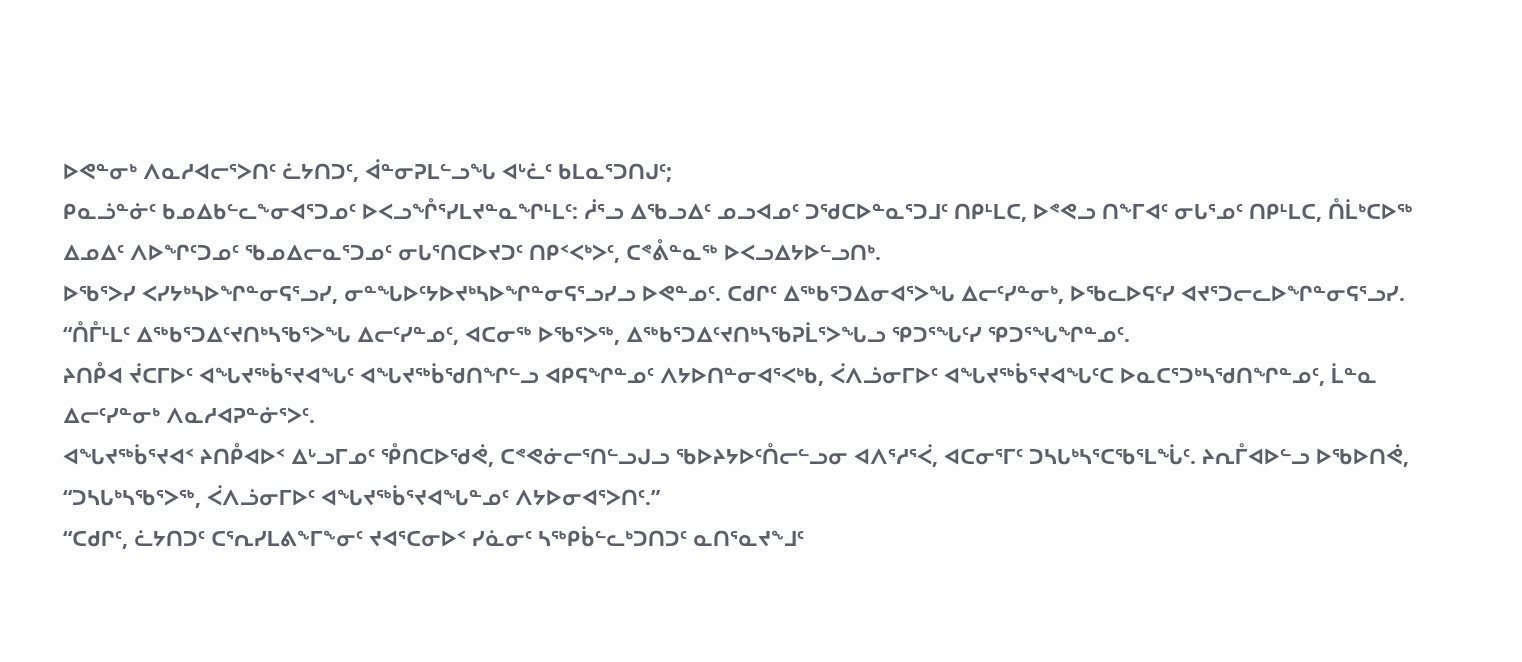ᐅᕙᓐᓂᒃ ᐱᓇᓱᐊᓕᕐᐳᑎᑦ ᓛᔭᑎᑐᑦ, ᐋᓐᓂᕈᒪᓪᓗᖓ ᐊᒡᓛᑦ ᑲᒪᓇᕐᑐᑎᒍᑦ;
ᑭᓇᓘᓐᓃᑦ ᑲᓄᐃᑲᓪᓚᖕᓂᐊᕐᑐᓄᑦ ᐅᐸᓗᖎᕐᓯᒪᔪᓐᓇᖏᒻᒪᑦ: ᓲᕐᓗ ᐃᖃᓗᐃᑦ ᓄᓗᐊᓄᑦ ᑐᖁᑕᐅᓐᓇᕐᑐᒧᑦ ᑎᑭᒻᒪᑕ, ᐅᕝᕙᓗ ᑎᖕᒥᐊᑦ ᓂᒐᕐᓄᑦ ᑎᑭᒻᒪᑕ, ᑍᒫᒃᑕᐅᖅ ᐃᓄᐃᑦ ᐱᐅᖏᑦᑐᓄᑦ ᖃᓄᐃᓕᓇᕐᑐᓄᑦ ᓂᒐᕐᑎᑕᐅᔪᑐᑦ ᑎᑭᑉᐸᒃᐳᑦ, ᑕᕝᕔᓐᓇᖅ ᐅᐸᓗᐃᔭᐅᓪᓗᑎᒃ.
ᐅᖃᕐᐳᓯ ᐸᓯᔭᒃᓴᐅᖏᓐᓂᕋᕐᓗᓯ, ᓂᓐᖓᐅᑦᔭᐅᔪᒃᓴᐅᖏᓐᓂᕋᕐᓗᓯᓗ ᐅᕙᓐᓄᑦ. ᑕᑯᒋᑦ ᐃᖅᑲᕐᑐᐃᓂᐊᕐᐳᖓ ᐃᓕᑦᓯᓐᓂᒃ, ᐅᖃᓚᐅᕋᑦᓯ ᐊᔪᕐᑐᓕᓚᐅᖏᓐᓂᕋᕐᓗᓯ.
“ᑍᒤᒻᒪᑦ ᐃᖅᑲᕐᑐᐃᑦᔪᑎᒃᓴᖃᕐᐳᖓ ᐃᓕᑦᓯᓐᓄᑦ, ᐊᑕᓂᖅ ᐅᖃᕐᐳᖅ, ᐃᖅᑲᕐᑐᐃᑦᔪᑎᒃᓴᖃᕈᒫᕐᐳᖓᓗ ᕿᑐᕐᖓᑦᓯ ᕿᑐᕐᖓᖏᓐᓄᑦ.
ᔨᑎᑬᐊ ᔫᑕᒥᐅᑦ ᐊᖓᔪᖅᑳᕐᔪᐊᖓᑦ ᐊᖓᔪᖅᑳᖁᑎᖏᓪᓗ ᐊᑭᕋᖏᓐᓄᑦ ᐱᔭᐅᑎᓐᓂᐊᕐᐸᒃᑲ, ᐹᐱᓘᓂᒥᐅᑦ ᐊᖓᔪᖅᑳᕐᔪᐊᖓᑦᑕ ᐅᓇᑕᕐᑐᒃᓴᖁᑎᖏᓐᓄᑦ, ᒫᓐᓇ ᐃᓕᑦᓯᓐᓂᒃ ᐱᓇᓱᐊᕈᓐᓃᕐᐳᑦ.
ᐊᖓᔪᖅᑳᕐᔪᐊᑉ ᔨᑎᑬᐊᐅᑉ ᐃᒡᓗᒥᓄᑦ ᕾᑎᑕᐅᖁᕚ, ᑕᕝᕙᓃᓕᕐᑎᓪᓗᒍᓗ ᖃᐅᔨᔭᐅᑦᑍᓕᓪᓗᓂ ᐊᐱᕐᓱᕐᐹ, ᐊᑕᓂᕐᒥᑦ ᑐᓴᒐᒃᓴᕐᑕᖃᕐᒪᖔᑦ. ᔨᕆᒤᐊᐅᓪᓗ ᐅᖃᐅᑎᕚ, “ᑐᓴᒐᒃᓴᖃᕐᐳᖅ, ᐹᐱᓘᓂᒥᐅᑦ ᐊᖓᔪᖅᑳᕐᔪᐊᖓᓐᓄᑦ ᐱᔭᐅᓂᐊᕐᐳᑎᑦ.”
“ᑕᑯᒋᑦ, ᓛᔭᑎᑐᑦ ᑕᕐᕆᓯᒪᕕᖕᒥᖕᓂᑦ ᔪᐊᕐᑕᓂᐅᑉ ᓯᓈᓂᑦ ᓴᖅᑭᑳᓪᓚᒃᑐᑎᑐᑦ ᓇᑎᕐᓇᔪᖕᒧᑦ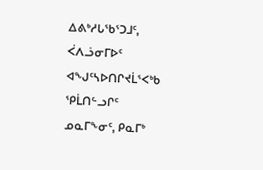ᐃᕕᒃᓱᒐᖃᕐᑐᒧᑦ, ᐹᐱᓘᓂᒥᐅᑦ ᐊᖑᑦᓴᐅᑎᒋᔪᒫᕐᐸᒃᑲ ᕿᒫᑎᓪᓗᒋᑦ ᓄᓇᒥᖕᓂᑦ, ᑭᓇᒥᒃ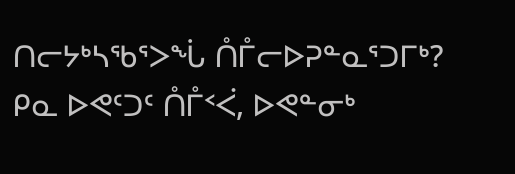ᑎᓕᔭᒃᓴᖃᕐᐳᖔ ᑍᒤᓕᐅᕈᓐᓇᕐᑐᒥᒃ? ᑭᓇ ᐅᕙᑦᑐᑦ ᑍᒤᑉᐹ, ᐅᕙᓐᓂᒃ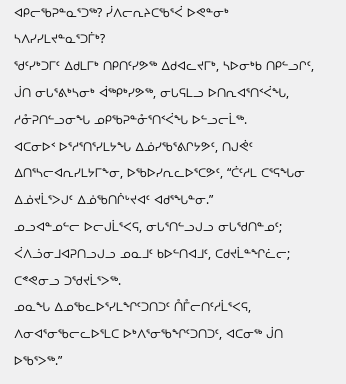ᐊᑭᓕᖃᕈᓐᓇᕐᑐᖅ? ᓰᐱᓕᕆᔨᑕᖃᕐᐹ ᐅᕙᓐᓂᒃ ᓴᐱᓯᓯᒪᔪᓐᓇᕐᑐᒦᒃ?
ᖁᑦᓯᒃᑐᒥᑦ ᐃᑯᒪᒥᒃ ᑎᑭᑎᑦᓯᕗᖅ ᐃᑯᐊᓚᔪᒥᒃ, ᓴᐅᓂᒃᑲ ᑎᑭᓪᓗᒋᑦ, ᒎᑎ ᓂᒐᕐᕕᒃᓴᓂᒃ ᐋᖅᑭᒃᓯᕗᖅ, ᓂᒐᕋᒪᓗ ᐅᑎᕆᐊᕐᑎᑉᐹᖓ, ᓱᓁᕈᑎᓪᓗᓂᖓ ᓄᑭᖃᕈᓐᓁᕐᑎᑉᐹᖓ ᐅᓪᓗᓕᒫᖅ.
ᐊᑕᓂᐅᑉ ᐅᕐᓱᕐᑎᕐᓯᒪᔭᖓ ᐃᓅᓯᖃᕐᕕᒋᔭᕗᑦ, ᑎᒍᕚᑦ ᐃᑎᕐᓴᓕᐊᕆᓯᒪᔭᒥᖕᓂ, ᐅᖃᐅᓯᕆᓚᐅᕐᑕᕗᑦ, “ᑖᑦᓱᒪ ᑕᕐᕋᖓᓂ ᐃᓅᔪᒫᕐᐳᒍᑦ ᐃᓅᖃᑎᒌᒡᔪᐊᑦ ᐊᑯᕐᖓᓐᓂ.”
ᓄᓗᐊᓐᓄᓪᓕ ᐅᓕᒍᒫᕐᐸᕋ, ᓂᒐᕐᑎᓪᓗᒍᓗ ᓂᒐᖁᑎᓐᓄᑦ; ᐹᐱᓘᓂᒧᐊᕈᑎᓗᒍᓗ ᓄᓇᒧᑦ ᑲᐅᓪᑎᐊᒧᑦ, ᑕᑯᔪᒫᓐᖏᓛᓕ; ᑕᕝᕙᓂᓗ ᑐᖁᔪᒫᕐᐳᖅ.
ᓄᓇᖓ ᐃᓄᖃᓚᐅᕐᓯᒪᖏᑦᑐᑎᑐᑦ ᑍᒤᓕᑎᑦᓱᒫᕐᐸᕋ, ᐱᓂᐊᕐᓂᖃᓕᓚᐅᕐᒪᑕ ᐅᒃᐱᕐᓂᖃᖏᑦᑐᑎᑐᑦ, ᐊᑕᓂᖅ ᒎᑎ ᐅᖃᕐᐳᖅ.”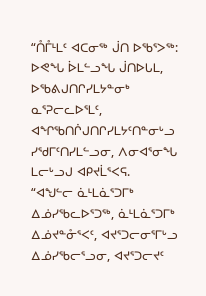“ᑍᒤᒻᒪᑦ ᐊᑕᓂᖅ ᒎᑎ ᐅᖃᕐᐳᖅ: ᐅᕙᖓ ᐆᒪᓪᓗᖓ ᒎᑎᐅᒐᒪ, ᐅᖃᕕᒍᑎᒋᓯᒪᔭᓐᓂᒃ ᓇᕐᕈᓕᓚᐅᕐᒪᑦ, ᐊᖏᖃᑎᒌᒍᑎᒋᓯᒪᔭᑦᑎᓐᓂᒡᓗ ᓯᖁᒥᑦᑎᓯᒪᓪᓗᓂ, ᐱᓂᐊᕐᓂᖓ ᒪᓕᒡᓗᒍ ᐊᑭᔪᒫᕐᐸᕋ.
“ᐊᖑᓪᓕ ᓈᒻᒪᓈᕐᑐᒥᒃ ᐃᓅᓯᖃᓚᐅᕐᑐᖅ, ᓈᒻᒪᓈᕐᑐᒥᒃ ᐃᓅᔪᓐᓁᕐᐸᑦ, ᐊᔪᕐᑐᓕᓂᕐᒥᒡᓗ ᐃᓅᓯᖃᓕᕐᓗᓂ, ᐊᔪᕐᑐᓕᔪᑦ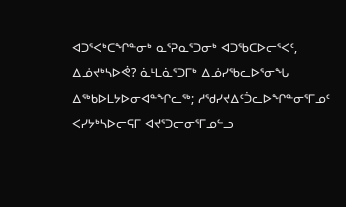ᐊᑐᕐᐸᒃᑕᖏᓐᓂᒃ ᓇᕐᕈᓇᕐᑐᓂᒃ ᐊᑐᖃᑕᐅᓕᕐᐸᑦ, ᐃᓅᔪᒃᓴᐅᕚ? ᓈᒻᒪᓈᕐᑐᒥᒃ ᐃᓅᓯᖃᓚᐅᕐᓂᖓ ᐃᖅᑲᐅᒪᔭᐅᓂᐊᓐᖏᓚᖅ; ᓱᖁᓯᔪᐃᑦᑑᓚᐅᖏᓐᓂᕐᒥᓄᑦ ᐸᓯᔭᒃᓴᐅᓕᕋᒥ ᐊᔪᕐᑐᓕᓂᕐᒥᓄᓪᓗ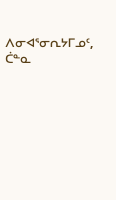ᐱᓂᐊᕐᓂᕆᔭᒥᓄᑦ, ᑖᓐᓇ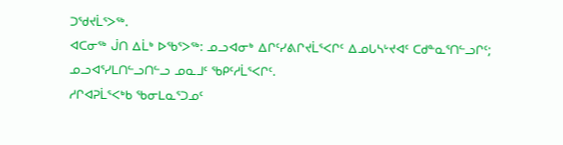ᑐᖁᔪᒫᕐᐳᖅ.
ᐊᑕᓂᖅ ᒎᑎ ᐃᒫᒃ ᐅᖃᕐᐳᖅ: ᓄᓗᐊᓂᒃ ᐃᒋᑦᓯᕕᒋᔪᒫᕐᐸᒋᑦ ᐃᓄᒐᓴᒡᔪᐊᑦ ᑕᑯᓐᓇᕐᑎᓪᓗᒋᑦ; ᓄᓗᐊᕐᓯᒪᑎᓪᓗᑎᓪᓗ ᓄᓇᒧᑦ ᖃᑭᑦᓱᒫᕐᐸᒋᑦ.
ᓱᒋᐊᕈᒫᕐᐸᒃᑲ ᖃᓂᒪᓇᕐᑐᓄᑦ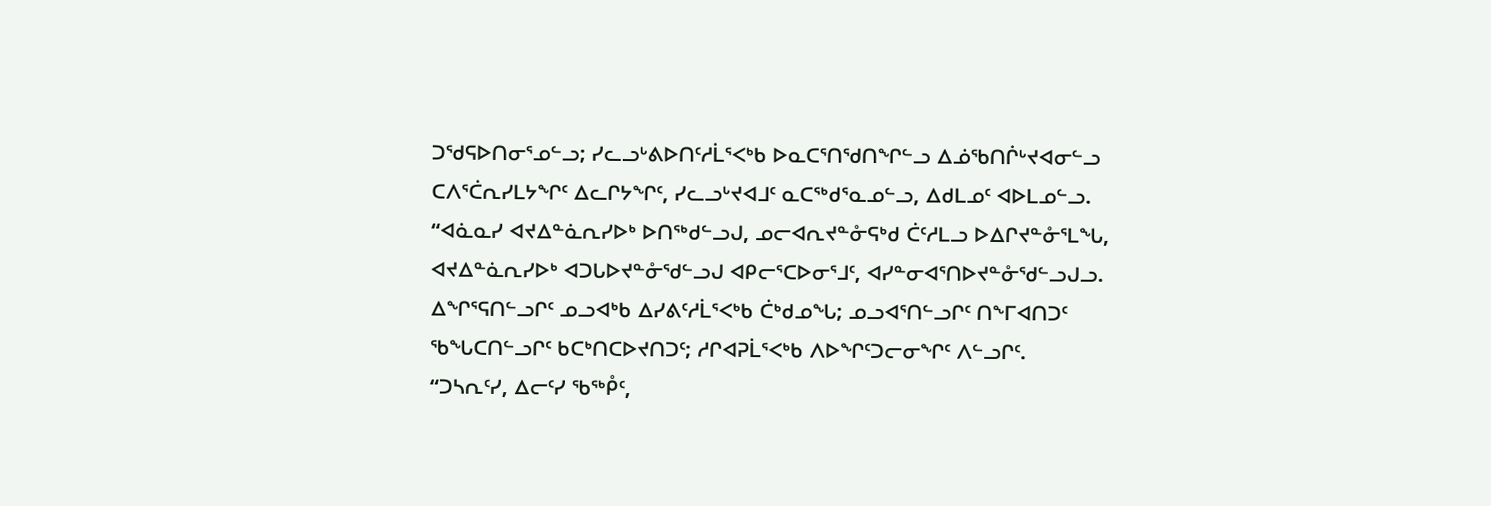ᑐᖁᕋᐅᑎᓂᕐᓄᓪᓗ; ᓯᓚᓗᒡᕕᐅᑎᑦᓱᒫᕐᐸᒃᑲ ᐅᓇᑕᕐᑎᖁᑎᖏᓪᓗ ᐃᓅᖃᑎᒌᒡᔪᐊᓂᓪᓗ ᑕᐱᕐᑖᕆᓯᒪᔭᖏᑦ ᐃᓚᒋᔭᖏᑦ, ᓯᓚᓗᒡᔪᐊᒧᑦ ᓇᑕᖅᑯᕐᓇᓄᓪᓗ, ᐃᑯᒪᓄᑦ ᐊᐅᒪᓄᓪᓗ.
“ᐊᓈᓇᓯ ᐊᔪᐃᓐᓈᕆᓯᐅᒃ ᐅᑎᖅᑯᓪᓗᒍ, ᓄᓕᐊᕆᔪᓐᓁᕋᒃᑯ ᑖᑦᓱᒪᓗ ᐅᐃᒋᔪᓐᓁᕐᒪᖓ, ᐊᔪᐃᓐᓈᕆᓯᐅᒃ ᐊᑐᒐᐅᔪᓐᓁᖁᓪᓗᒍ ᐊᑭᓕᕐᑕᐅᓂᕐᒧᑦ, ᐊᓯᓐᓂᐊᕐᑎᐅᔪᓐᓁᖁᓪᓗᒍᓗ.
ᐃᖏᕐᕋᑎᓪᓗᒋᑦ ᓄᓗᐊᒃᑲ ᐃᓯᕕᑦᓱᒫᕐᐸᒃᑲ ᑖᒃᑯᓄᖓ; ᓄᓗᐊᕐᑎᓪᓗᒋᑦ ᑎᖕᒥᐊᑎᑐᑦ ᖃᖓᑕᑎᓪᓗᒋᑦ ᑲᑕᒃᑎᑕᐅᔪᑎᑐᑦ; ᓱᒋᐊᕈᒫᕐᐸᒃᑲ ᐱᐅᖏᑦᑐᓕᓂᖏᑦ ᐱᓪᓗᒋᑦ.
“ᑐᓴᕆᑦᓯ, ᐃᓕᑦᓯ ᖃᖅᑬᑦ,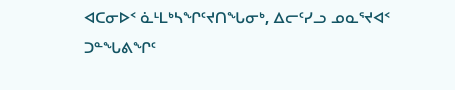ᐊᑕᓂᐅᑉ ᓈᒻᒪᒃᓴᖏᑦᔪᑎᖓᓂᒃ, ᐃᓕᑦᓯᓗ ᓄᓇᕐᔪᐊᑉ ᑐᓐᖓᕕᖏᑦ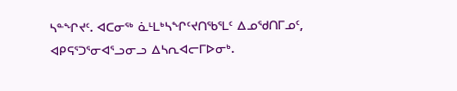ᓴᓐᖏᔪᑦ. ᐊᑕᓂᖅ ᓈᒻᒪᒃᓴᖏᑦᔪᑎᖃᕐᒪᑦ ᐃᓄᖁᑎᒥᓄᑦ, ᐊᑭᕋᕐᑐᕐᓂᐊᕐᓗᓂᓗ ᐃᓴᕆᐊᓕᒥᐅᓂᒃ.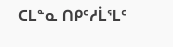ᑕᒪᓐᓇ ᑎᑭᑦᓱᒫᕐᒪᑦ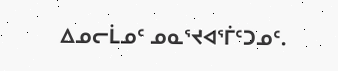ᐃᓄᓕᒫᓄᑦ ᓄᓇᕐᔪᐊᕐᒦᑦᑐᓄᑦ.